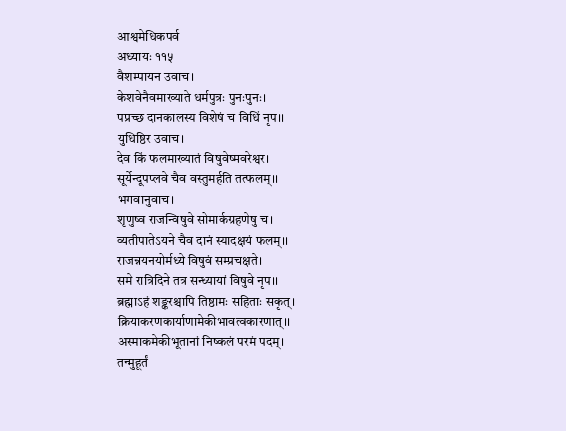आश्वमेधिकपर्व
अध्यायः ११५
वैशम्पायन उवाच।
केशवेनैवमाख्याते धर्मपुत्रः पुनःपुनः।
पप्रच्छ दानकालस्य विशेषं च विधिं नृप।।
युधिष्ठिर उवाच।
देव किं फलमाख्यातं विषुवेष्मवरेश्वर।
सूर्येन्दूपप्लवे चैव वस्तुमर्हति तत्फलम्।।
भगवानुवाच।
शृणुष्व राजन्विषुवे सोमार्कग्रहणेषु च।
व्यतीपातेऽयने चैव दानं स्यादक्षयं फलम्।।
राजन्नयनयोर्मध्ये विषुवं सम्प्रचक्षते।
समे रात्रिदिने तत्र सन्ध्यायां विषुवे नृप।।
ब्रह्माऽहं शङ्करश्चापि तिष्ठामः सहिताः सकृत्।
क्रियाकरणकार्याणामेकीभावत्वकारणात्।।
अस्माकमेकीभूतानां निष्कलं परमं पदम्।
तन्मुहूर्तं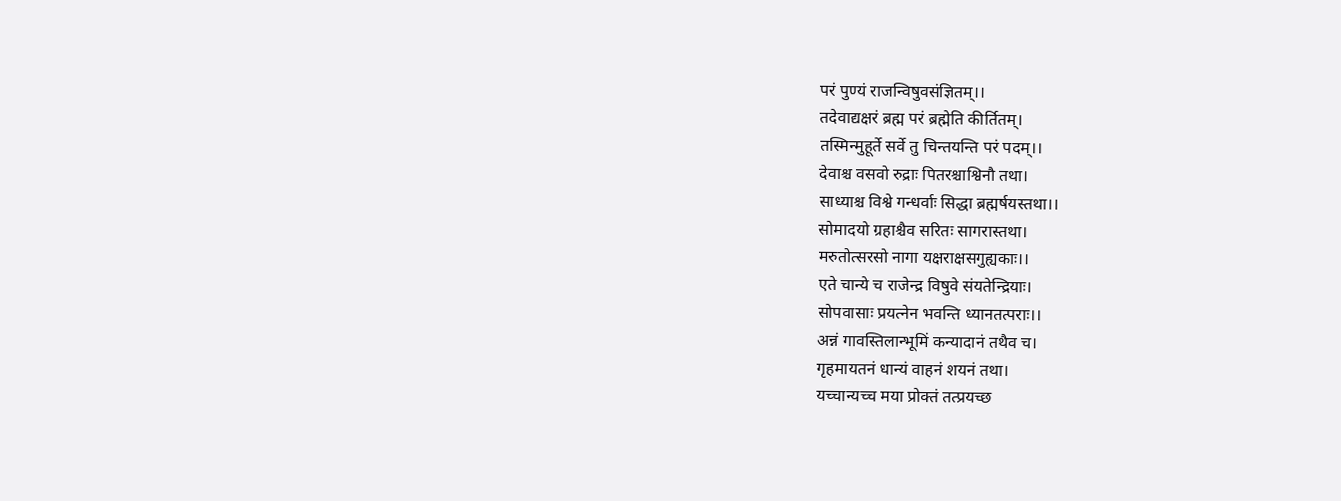परं पुण्यं राजन्विषुवसंज्ञितम्।।
तदेवाद्यक्षरं ब्रह्म परं ब्रह्मेति कीर्तितम्।
तस्मिन्मुहूर्ते सर्वे तु चिन्तयन्ति परं पदम्।।
देवाश्च वसवो रुद्राः पितरश्चाश्विनौ तथा।
साध्याश्च विश्वे गन्धर्वाः सिद्धा ब्रह्मर्षयस्तथा।।
सोमादयो ग्रहाश्चैव सरितः सागरास्तथा।
मरुतोत्सरसो नागा यक्षराक्षसगुह्यकाः।।
एते चान्ये च राजेन्द्र विषुवे संयतेन्द्रियाः।
सोपवासाः प्रयत्नेन भवन्ति ध्यानतत्पराः।।
अन्नं गावस्तिलान्भूमिं कन्यादानं तथैव च।
गृहमायतनं धान्यं वाहनं शयनं तथा।
यच्चान्यच्च मया प्रोक्तं तत्प्रयच्छ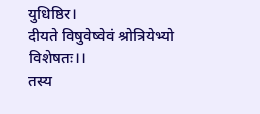युधिष्ठिर।
दीयते विषुवेष्वेवं श्रोत्रियेभ्यो विशेषतः।।
तस्य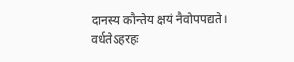दानस्य कौन्तेय क्षयं नैवोपपद्यते।
वर्धतेऽहरहः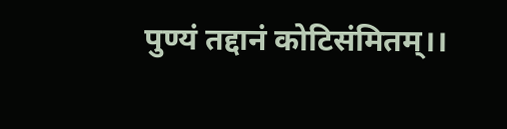पुण्यं तद्दानं कोटिसंमितम्।।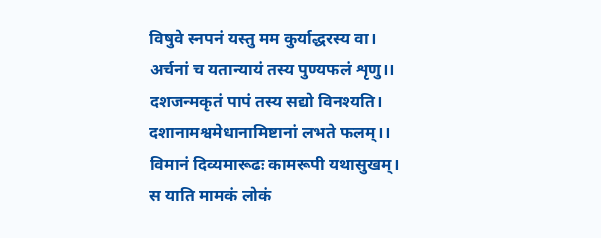विषुवे स्नपनं यस्तु मम कुर्याद्धरस्य वा।
अर्चनां च यतान्यायं तस्य पुण्यफलं शृणु।।
दशजन्मकृतं पापं तस्य सद्यो विनश्यति।
दशानामश्वमेधानामिष्टानां लभते फलम्।।
विमानं दिव्यमारूढः कामरूपी यथासुखम्।
स याति मामकं लोकं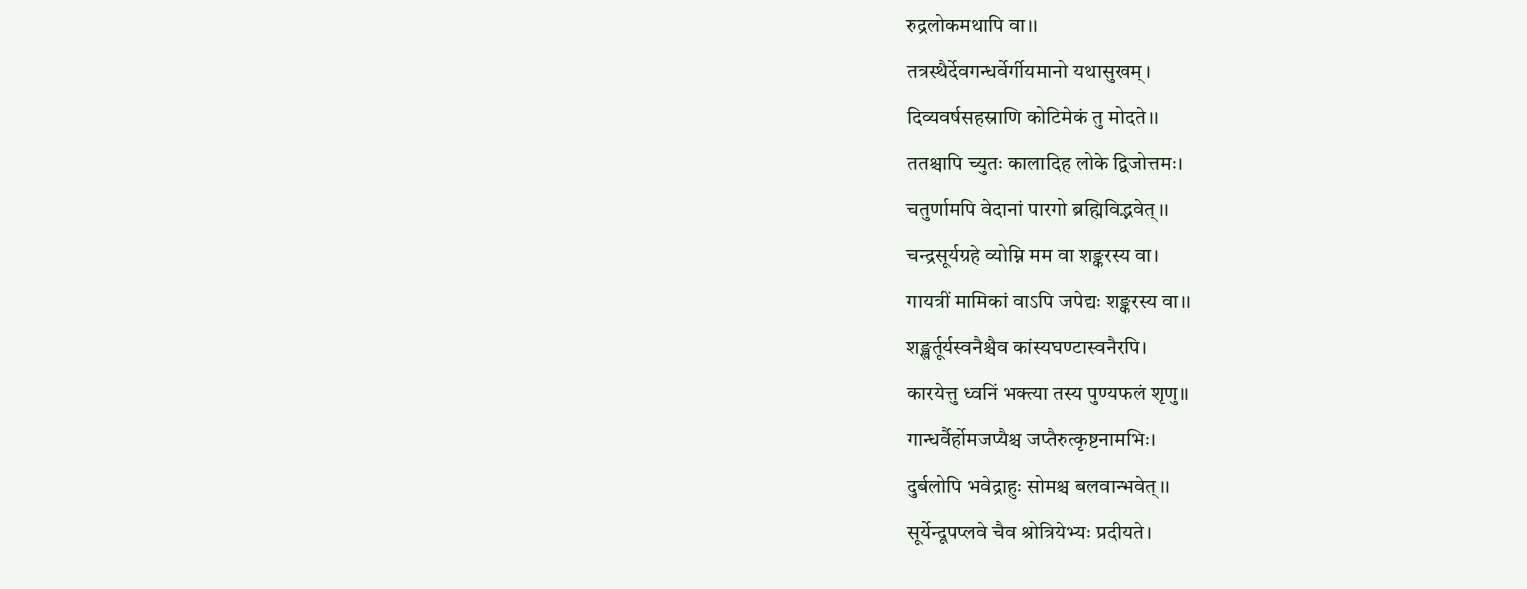रुद्रलोकमथापि वा।।
तत्रस्थैर्देवगन्धर्वेर्गीयमानो यथासुखम्।
दिव्यवर्षसहस्राणि कोटिमेकं तु मोदते।।
ततश्चापि च्युतः कालादिह लोके द्विजोत्तमः।
चतुर्णामपि वेदानां पारगो ब्रह्मिविद्भवेत्।।
चन्द्रसूर्यग्रहे व्योम्नि मम वा शङ्करस्य वा।
गायत्रीं मामिकां वाऽपि जपेद्यः शङ्करस्य वा।।
शङ्खर्तूर्यस्वनैश्चैव कांस्यघण्टास्वनैरपि।
कारयेत्तु ध्वनिं भक्त्या तस्य पुण्यफलं शृणु।।
गान्धर्वैर्होमजप्यैश्च जप्तैरुत्कृष्टनामभिः।
दुर्बलोपि भवेद्राहुः सोमश्च बलवान्भवेत्।।
सूर्येन्दूपप्लवे चैव श्रोत्रियेभ्यः प्रदीयते।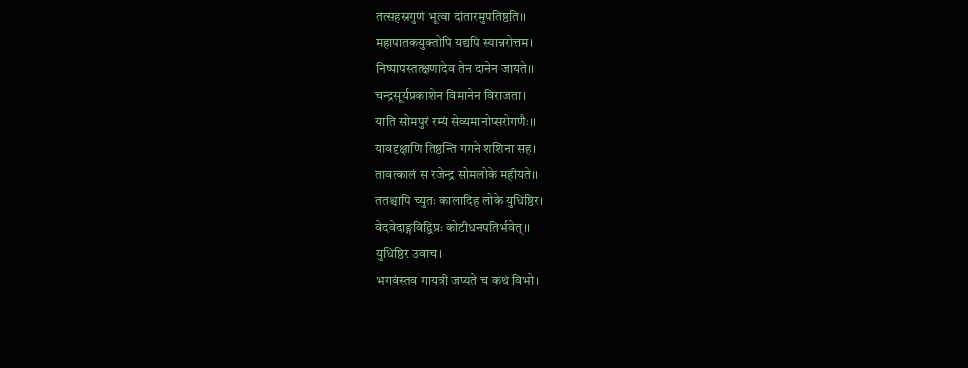तत्सहस्रगुणं भूत्वा दांतारमुपतिष्ठति।।
महापातकयुक्तोपि यद्यपि स्यान्नरोत्तम।
निष्पापस्तत्क्षणादेव तेन दानेन जायते।।
चन्द्रसूर्यप्रकाशेन विमानेन विराजता।
याति सोमपुरं रम्यं सेव्यमानोप्सरोगणैः।।
यावदृक्षाणि तिष्ठन्ति गगने शशिना सह।
तावत्कालं स रजेन्द्र सोमलोके महीयते।।
ततश्चापि च्युतः कालादिह लोके युधिष्ठिर।
वेदवेदाङ्गविद्विप्रः कोटीधनपतिर्भवेत्।।
युधिष्ठिर उवाच।
भगवंस्तव गायत्री जप्यते च कथं विभो।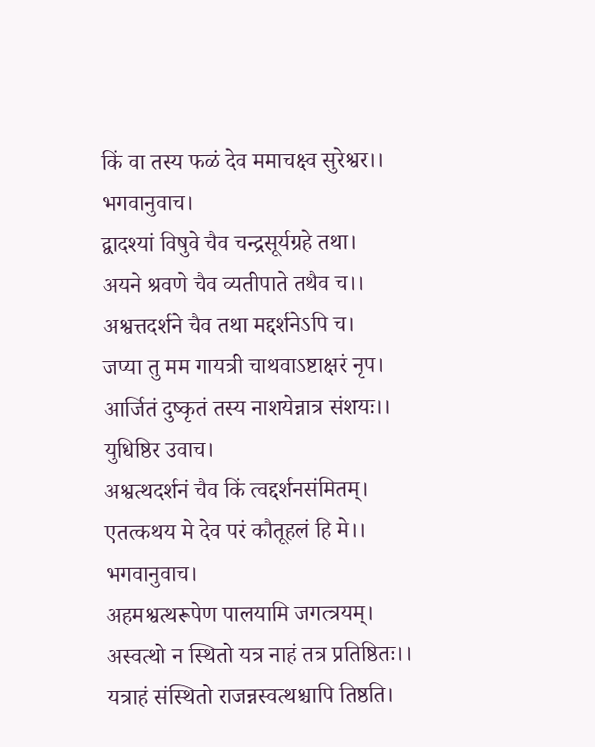किं वा तस्य फळं देव ममाचक्ष्व सुरेश्वर।।
भगवानुवाच।
द्वादश्यां विषुवे चैव चन्द्रसूर्यग्रहे तथा।
अयने श्रवणे चैव व्यतीपाते तथैव च।।
अश्वत्तदर्शने चैव तथा मद्दर्शनेऽपि च।
जप्या तु मम गायत्री चाथवाऽष्टाक्षरं नृप।
आर्जितं दुष्कृतं तस्य नाशयेन्नात्र संशयः।।
युधिष्ठिर उवाच।
अश्वत्थदर्शनं चैव किं त्वद्दर्शनसंमितम्।
एतत्कथय मे देव परं कौतूहलं हि मे।।
भगवानुवाच।
अहमश्वत्थरूपेण पालयामि जगत्त्रयम्।
अस्वत्थो न स्थितो यत्र नाहं तत्र प्रतिष्ठितः।।
यत्राहं संस्थितो राजन्नस्वत्थश्चापि तिष्ठति।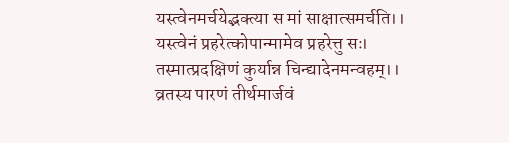यस्त्वेनमर्चयेद्भक्त्या स मां साक्षात्समर्चति।।
यस्त्वेनं प्रहरेत्कोपान्मामेव प्रहरेत्तु सः।
तस्मात्प्रदक्षिणं कुर्यान्न चिन्द्यादेनमन्वहम्।।
व्रतस्य पारणं तीर्थमार्जवं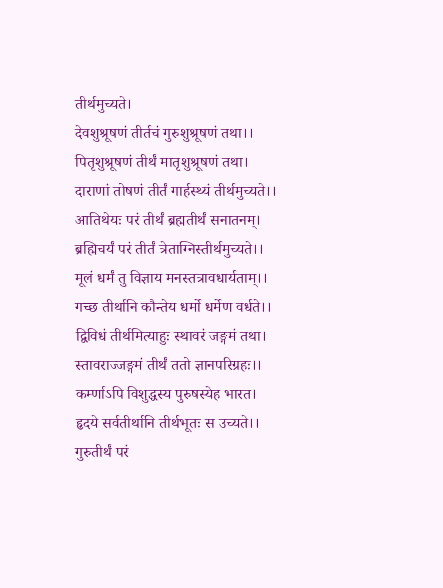तीर्थमुच्यते।
देवशुश्रूषणं तीर्तचं गुरुशुश्रूषणं तथा।।
पितृशुश्रूषणं तीर्थं मातृशुश्रूषणं तथा।
दाराणां तोषणं तीर्तं गार्हस्थ्यं तीर्थमुच्यते।।
आतिथेयः परं तीर्थं ब्रह्मतीर्थं सनातनम्।
ब्रह्मिचर्यं परं तीर्तं त्रेताग्निस्तीर्थमुच्यते।।
मूलं धर्मं तु विज्ञाय मनस्तत्रावधार्यताम्।।
गच्छ तीर्थानि कौन्तेय धर्मो धर्मेण वर्धते।।
द्विविधं तीर्थमित्याहुः स्थावरं जङ्गमं तथा।
स्तावराज्जङ्गमं तीर्थं ततो ज्ञानपरिग्रहः।।
कर्म्णाऽपि विशुद्धस्य पुरुषस्येह भारत।
हृदये सर्वतीर्थानि तीर्थभूतः स उच्यते।।
गुरुतीर्थं परं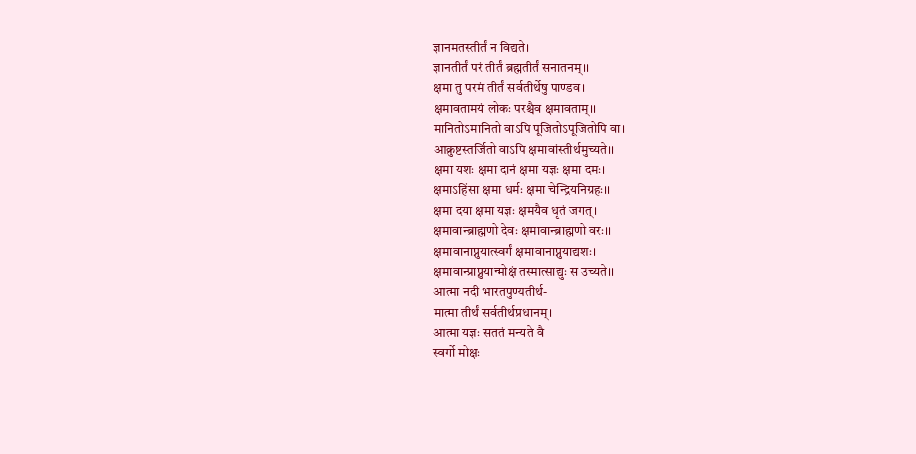ज्ञानमतस्तीर्तं न विद्यते।
ज्ञानतीर्तं परं तीर्तं ब्रह्मतीर्तं सनातनम्।।
क्षमा तु परमं तीर्तं सर्वतीर्थेषु पाण्डव।
क्षमावतामयं लोकः परश्चैव क्षमावताम्।।
मानितोऽमानितो वाऽपि पूजितोऽपूजितोपि वा।
आक्रुष्टस्तर्जितो वाऽपि क्षमावांस्तीर्थमुच्यते।।
क्षमा यशः क्षमा दानं क्षमा यज्ञः क्षमा दमः।
क्षमाऽहिंसा क्षमा धर्मः क्षमा चेन्द्रियनिग्रहः।।
क्षमा दया क्षमा यज्ञः क्षमयैव धृतं जगत्।
क्षमावान्ब्राह्मणो देवः क्षमावान्ब्राह्मणो वरः।।
क्षमावानाप्नुयात्स्वर्गं क्षमावानाप्नुयाद्यशः।
क्षमावान्प्राप्नुयान्मोक्षं तस्मात्साद्युः स उच्यते।।
आत्मा नदी भारतपुण्यतीर्थ-
मात्मा तीर्थं सर्वतीर्थप्रधानम्।
आत्मा यज्ञः सततं मन्यते वै
स्वर्गो मोक्षः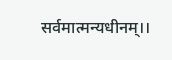सर्वमात्मन्यधीनम्।।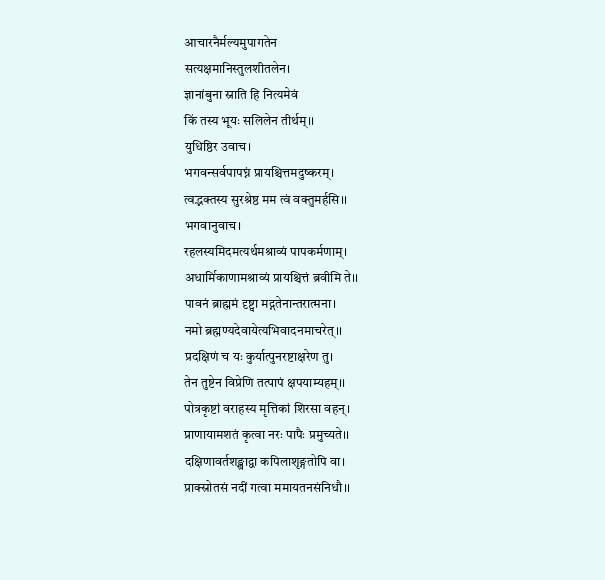आचारनैर्मल्यमुपागतेन
सत्यक्षमानिस्तुलशीतलेन।
ज्ञानांबुना स्नाति हि नित्यमेवं
किं तस्य भूयः सलिलेन तीर्थम्।।
युधिष्ठिर उवाच।
भगवन्सर्वपापघ्नं प्रायश्चित्तमदुष्करम्।
त्वद्भक्तस्य सुरश्रेष्ठ मम त्वं वक्तुमर्हसि।।
भगवानुवाच।
रहलस्यमिदमत्यर्थमश्राव्यं पापकर्मणाम्।
अधार्मिकाणामश्राव्यं प्रायश्चित्तं ब्रवीमि ते।।
पावनं ब्राह्ममं दृष्ट्वा मद्गतेनान्तरात्मना।
नमो ब्रह्मण्यदेवायेत्यभिवादनमाचरेत्।।
प्रदक्षिणं च यः कुर्यात्पुनरष्टाक्षरेण तु।
तेन तुष्टेन विप्रेणि तत्पापं क्षपयाम्यहम्।।
पोत्रकृष्टां वराहस्य मृत्तिकां शिरसा वहन्।
प्राणायामशतं कृत्वा नरः पापैः प्रमुच्यते।।
दक्षिणावर्तशङ्खाद्वा कपिलाशृङ्गतोपि वा।
प्राक्स्रोतसं नदीं गत्वा ममायतनसंनिधौ।।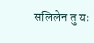सलिलेन तु यः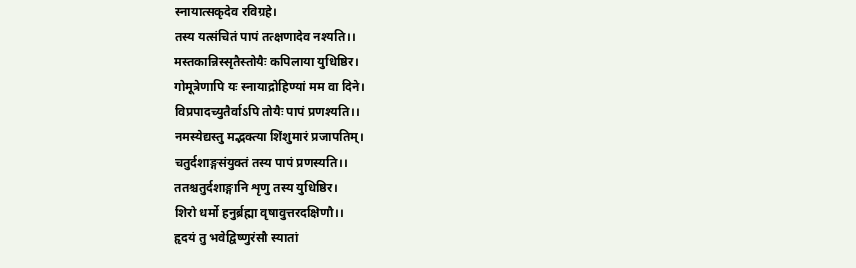स्नायात्सकृदेव रविग्रहे।
तस्य यत्संचितं पापं तत्क्षणादेव नश्यति।।
मस्तकान्निस्सृतैस्तोयैः कपिलाया युधिष्ठिर।
गोमूत्रेणापि यः स्नायाद्रोहिण्यां मम वा दिने।
विप्रपादच्युतैर्वाऽपि तोयैः पापं प्रणश्यति।।
नमस्येद्यस्तु मद्भक्त्या शिंशुमारं प्रजापतिम्।
चतुर्दशाङ्गसंयुक्तं तस्य पापं प्रणस्यति।।
ततश्चतुर्दशाङ्गानि शृणु तस्य युधिष्ठिर।
शिरो धर्मो हनुर्ब्रह्मा वृषावुत्तरदक्षिणौ।।
हृदयं तु भवेद्विष्णुरंसौ स्यातां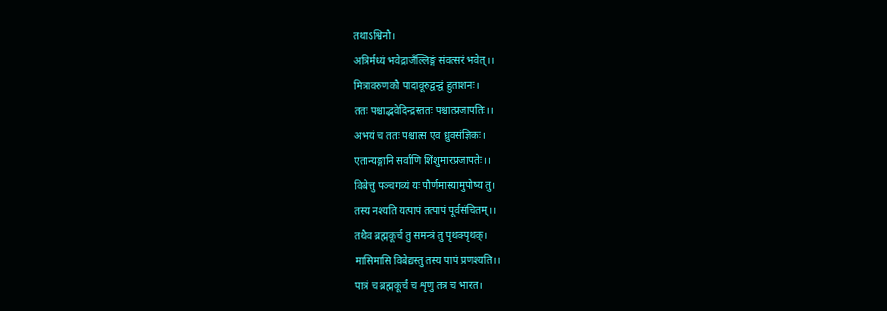तथाऽश्विनौ।
अत्रिर्मध्यं भवेद्राजँल्लिङ्गं संवत्सरं भवेत्।।
मित्रावरुणकौ पादावूरुद्वन्द्वं हुताशनः।
ततः पश्चाद्भवेदिन्द्रस्ततः पश्चात्प्रजापतिः।।
अभयं च ततः पश्चात्स एव ध्रुवसंज्ञिकः।
एतान्यङ्गानि सर्वाणि शिंशुमारप्रजापतेः।।
विबेत्तु पञ्चगव्यं यः पौर्णमास्यामुपोष्य तु।
तस्य नश्यति यत्पापं तत्पापं पूर्वसंचितम्।।
तथैव ब्रह्मकूर्च तु समन्त्रं तु पृथक्पृथक्।
मासिमासि विबेद्यस्तु तस्य पापं प्रणश्यति।।
पात्रं च ब्रह्मकूर्चं च शृणु तत्र च भारत।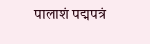पालाशं पद्मपत्रं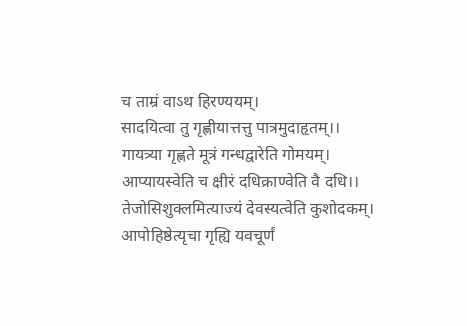च ताम्रं वाऽथ हिरण्ययम्।
सादयित्वा तु गृह्णीयात्तत्तु पात्रमुदाहृतम्।।
गायत्र्या गृह्णते मूत्रं गन्धद्वारेति गोमयम्।
आप्यायस्वेति च क्षीरं दधिक्राण्वेति वै दधि।।
तेजोसिशुक्लमित्याज्यं देवस्यत्वेति कुशोदकम्।
आपोहिष्ठेत्यृचा गृह्यि यवचूर्णं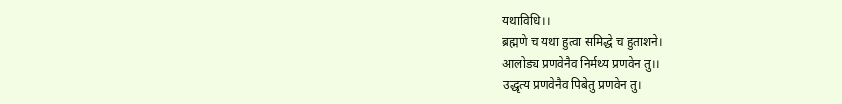यथाविधि।।
ब्रह्मणे च यथा हुत्वा समिद्धे च हुताशने।
आलोड्य प्रणवेनैव निर्मथ्य प्रणवेन तु।।
उद्धृत्य प्रणवेनैव पिबेतु प्रणवेन तु।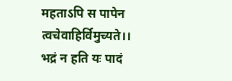महताऽपि स पापेन त्वचेवाहिर्विमुच्यते।।
भद्रं न हति यः पादं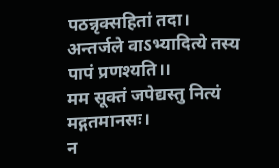पठन्नृक्सहितां तदा।
अन्तर्जले वाऽभ्यादित्ये तस्य पापं प्रणश्यति।।
मम सूक्तं जपेद्यस्तु नित्यं मद्गतमानसः।
न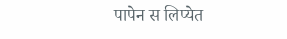पापेन स लिप्येत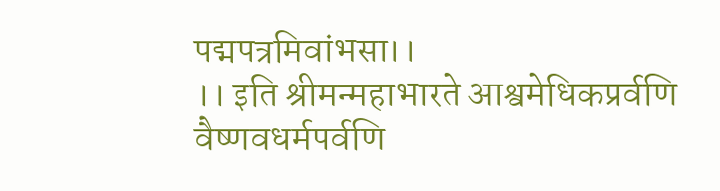पद्मपत्रमिवांभसा।।
।। इति श्रीमन्महाभारते आश्वमेधिकप्रर्वणि
वैष्णवधर्मपर्वणि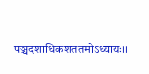पञ्चदशाधिकशततमोऽध्यायः।।